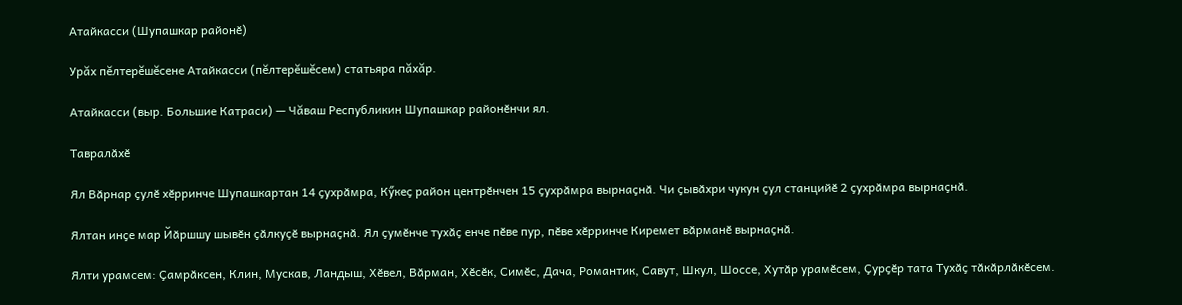Атайкасси (Шупашкар районӗ)

Урăх пĕлтерĕшĕсене Атайкасси (пĕлтерĕшĕсем) статьяра пăхăр.

Атайкасси (выр. Большие Катраси) — Чăваш Республикин Шупашкар районӗнчи ял.

Тавралӑхӗ

Ял Вӑрнар ҫулӗ хӗрринче Шупашкартан 14 ҫухрӑмра, Кӳкеҫ район центрӗнчен 15 ҫухрӑмра вырнаҫнӑ. Чи ҫывӑхри чукун ҫул станцийӗ 2 ҫухрӑмра вырнаҫнӑ.

Ялтан инҫе мар Йӑршшу шывӗн ҫӑлкуҫӗ вырнаҫнӑ. Ял ҫумӗнче тухӑҫ енче пӗве пур, пӗве хӗрринче Киремет вӑрманӗ вырнаҫнӑ.

Ялти урамсем: Ҫамрӑксен, Клин, Мускав, Ландыш, Хӗвел, Вӑрман, Хӗсӗк, Симӗс, Дача, Романтик, Савут, Шкул, Шоссе, Хутӑр урамӗсем, Ҫурҫӗр тата Тухӑҫ тӑкӑрлӑкӗсем.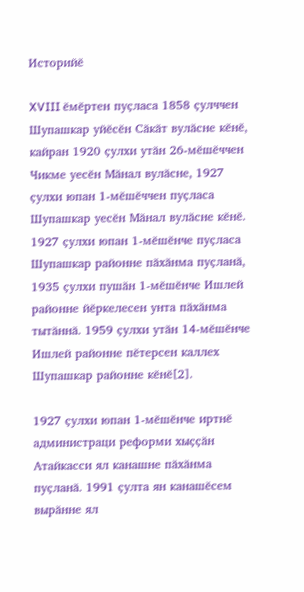Историйӗ

XVIII ӗмӗртен пуҫласа 1858 ҫулччен Шупашкар уйӗсӗн Сӑкӑт вулӑсне кӗнӗ, кайран 1920 ҫулхи утӑн 26-мӗшӗччен Чикме уесӗн Мӑнал вулӑсне, 1927 ҫулхи юпан 1-мӗшӗччен пуҫласа Шупашкар уесӗн Мӑнал вулӑсне кӗнӗ. 1927 ҫулхи юпан 1-мӗшӗнче пуҫласа Шупашкар районне пӑхӑнма пуҫланӑ, 1935 ҫулхи пушӑн 1-мӗшӗнче Ишлей районне йӗркелесен унта пӑхӑнма тытӑннӑ. 1959 ҫулхи утӑн 14-мӗшӗнче Ишлей районне пӗтерсен каллех Шупашкар районне кӗнӗ[2].

1927 ҫулхи юпан 1-мӗшӗнче иртнӗ администраци реформи хыҫҫӑн Атайкасси ял канашне пӑхӑнма пуҫланӑ. 1991 ҫулта ян канашӗсем вырӑнне ял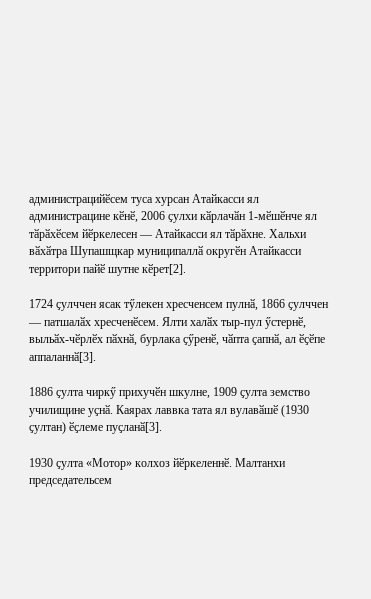администрацийӗсем туса хурсан Атайкасси ял администрацине кӗнӗ, 2006 ҫулхи кӑрлачӑн 1-мӗшӗнче ял тӑрӑхӗсем йӗркелесен — Атайкасси ял тӑрӑхне. Хальхи вӑхӑтра Шупашщкар муниципаллӑ округӗн Атайкасси территори пайӗ шутне кӗрет[2].

1724 ҫулччен ясак тӳлекен хресченсем пулнӑ, 1866 ҫулччен — патшалӑх хресченӗсем. Ялти халӑх тыр-пул ӳстернӗ, выльӑх-чӗрлӗх пӑхнӑ, бурлака ҫӳренӗ, чӑпта ҫапнӑ, ал ӗҫӗпе аппаланнӑ[3].

1886 ҫулта чиркӳ прихучӗн шкулне, 1909 ҫулта земство училищине уҫнӑ. Каярах лаввка тата ял вулавӑшӗ (1930 ҫултан) ӗҫлеме пуҫланӑ[3].

1930 ҫулта «Мотор» колхоз йӗркеленнӗ. Малтанхи председательсем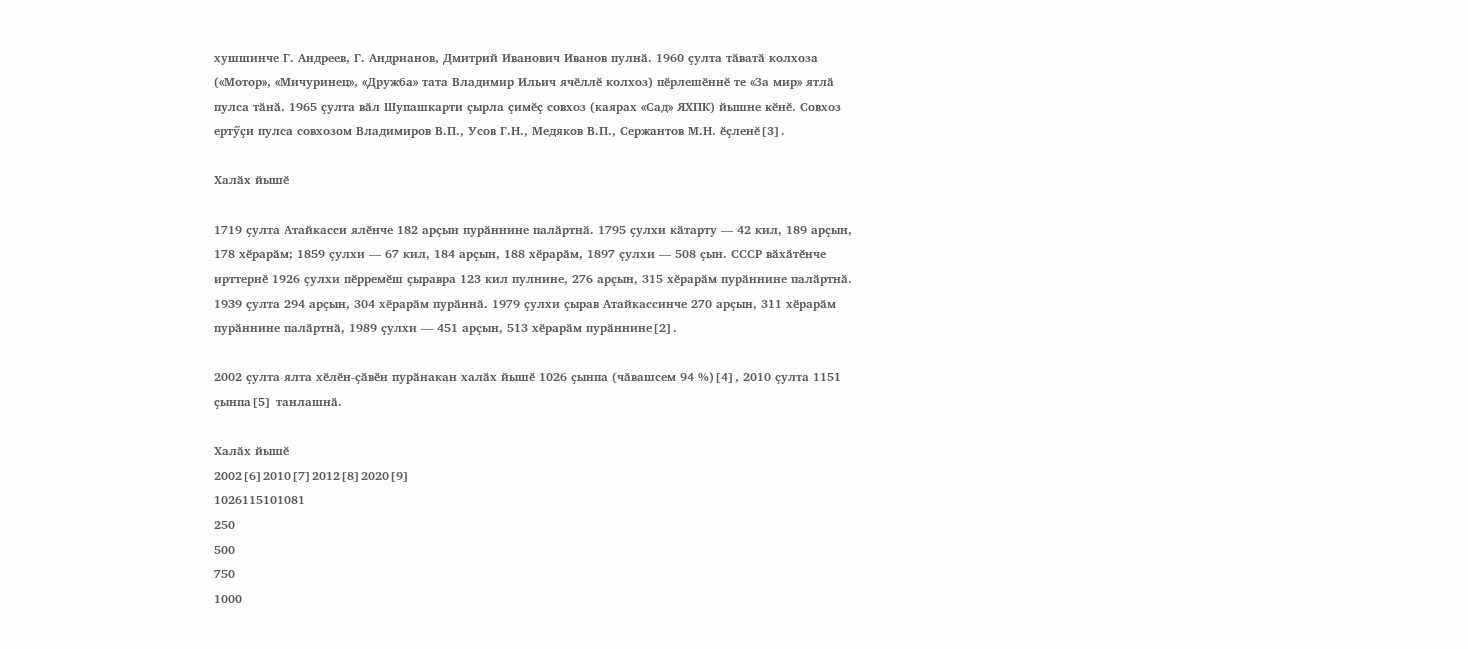хушшинче Г. Андреев, Г. Андрианов, Дмитрий Иванович Иванов пулнӑ. 1960 ҫулта тӑватӑ колхоза («Мотор», «Мичуринец», «Дружба» тата Владимир Ильич ячӗллӗ колхоз) пӗрлешӗннӗ те «За мир» ятлӑ пулса тӑнӑ. 1965 ҫулта вӑл Шупашкарти ҫырла ҫимӗҫ совхоз (каярах «Сад» ЯХПК) йышне кӗнӗ. Совхоз ертӳҫи пулса совхозом Владимиров В.П., Усов Г.Н., Медяков В.П., Сержантов М.Н. ӗҫленӗ[3].

Халӑх йышӗ

1719 ҫулта Атайкасси ялӗнче 182 арҫын пурӑннине палӑртнӑ. 1795 ҫулхи кӑтарту — 42 кил, 189 арҫын, 178 хӗрарӑм; 1859 ҫулхи — 67 кил, 184 арҫын, 188 хӗрарӑм, 1897 ҫулхи — 508 ҫын. СССР вӑхӑтӗнче ирттернӗ 1926 ҫулхи пӗрремӗш ҫыравра 123 кил пулнине, 276 арҫын, 315 хӗрарӑм пурӑннине палӑртнӑ. 1939 ҫулта 294 арҫын, 304 хӗрарӑм пурӑннӑ. 1979 ҫулхи ҫырав Атайкассинче 270 арҫын, 311 хӗрарӑм пурӑннине палӑртнӑ, 1989 ҫулхи — 451 арҫын, 513 хӗрарӑм пурӑннине[2].

2002 ҫулта ялта хӗлӗн-ҫӑвӗн пурӑнакан халӑх йышӗ 1026 ҫынпа (чӑвашсем 94 %)[4], 2010 ҫулта 1151 ҫынпа[5] танлашнӑ.

Халӑх йышӗ
2002[6]2010[7]2012[8]2020[9]
1026115101081
250
500
750
1000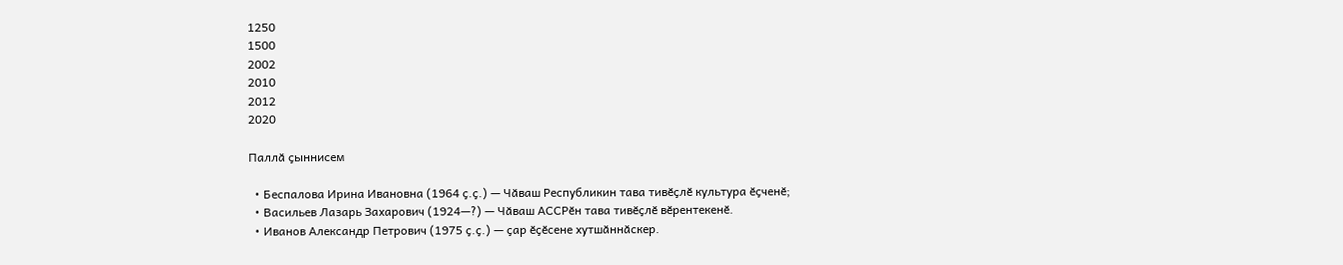1250
1500
2002
2010
2012
2020

Паллӑ ҫыннисем

  • Беспалова Ирина Ивановна (1964 ҫ.ҫ.) — Чӑваш Республикин тава тивӗҫлӗ культура ӗҫченӗ;
  • Васильев Лазарь Захарович (1924—?) — Чӑваш АССРӗн тава тивӗҫлӗ вӗрентекенӗ.
  • Иванов Александр Петрович (1975 ҫ.ҫ.) — ҫар ӗҫӗсене хутшӑннӑскер.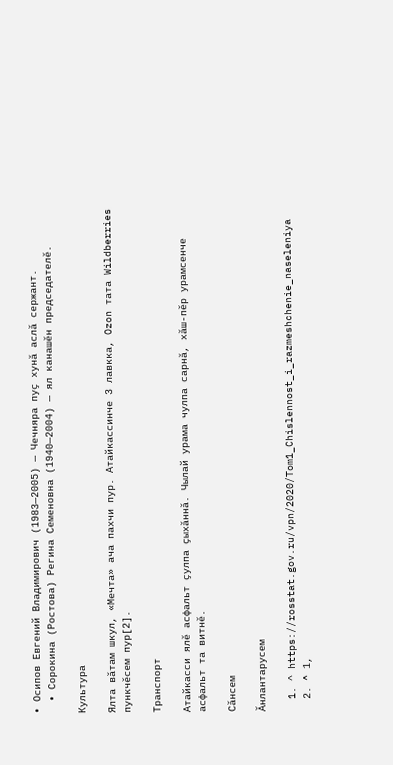• Осипов Евгений Владимирович (1983—2005) — Чечняра пуҫ хунӑ аслӑ сержант.
  • Сорокина (Ростова) Регина Семеновна (1940—2004) — ял канашӗн председателӗ.

Культура

Ялта вӑтам шкул, «Мечта» ача пахчи пур. Атайкассинче 3 лавкка, Ozon тата Wildberries пункчӗсем пур[2].

Транспорт

Атайкасси ялӗ асфальт ҫулпа ҫыхӑннӑ. Чылай урама чулпа сарнӑ, хӑш-пӗр урамсенче асфальт та витнӗ.

Сӑнсем

Ӑнлантарусем

  1. ^ https://rosstat.gov.ru/vpn/2020/Tom1_Chislennost_i_razmeshchenie_naseleniya
  2. ^ 1,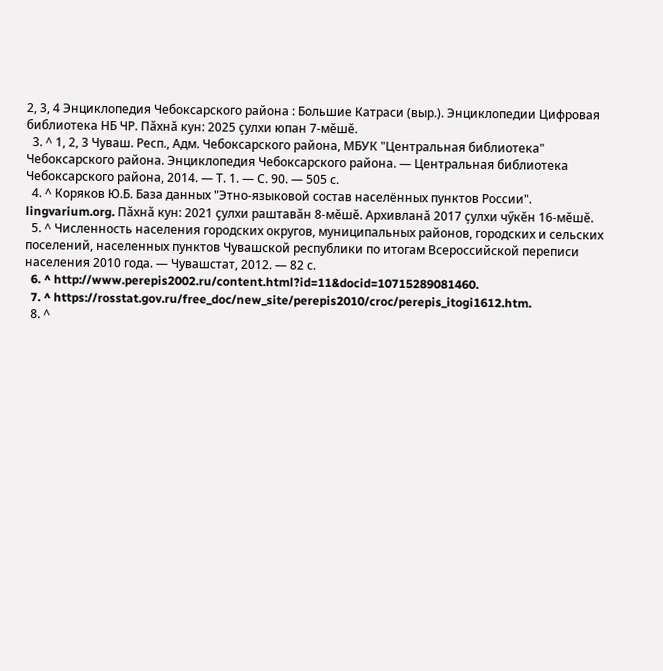2, 3, 4 Энциклопедия Чебоксарского района : Большие Катраси (выр.). Энциклопедии Цифровая библиотека НБ ЧР. Пӑхнӑ кун: 2025 ҫулхи юпан 7-мӗшӗ.
  3. ^ 1, 2, 3 Чуваш. Респ., Адм. Чебоксарского района, МБУК "Центральная библиотека" Чебоксарского района. Энциклопедия Чебоксарского района. — Центральная библиотека Чебоксарского района, 2014. — Т. 1. — С. 90. — 505 с.
  4. ^ Коряков Ю.Б. База данных "Этно-языковой состав населённых пунктов России". lingvarium.org. Пӑхнӑ кун: 2021 ҫулхи раштавӑн 8-мӗшӗ. Архивланӑ 2017 ҫулхи чӳкӗн 16-мӗшӗ.
  5. ^ Численность населения городских округов, муниципальных районов, городских и сельских поселений, населенных пунктов Чувашской республики по итогам Всероссийской переписи населения 2010 года. — Чувашстат, 2012. — 82 с.
  6. ^ http://www.perepis2002.ru/content.html?id=11&docid=10715289081460.
  7. ^ https://rosstat.gov.ru/free_doc/new_site/perepis2010/croc/perepis_itogi1612.htm.
  8. ^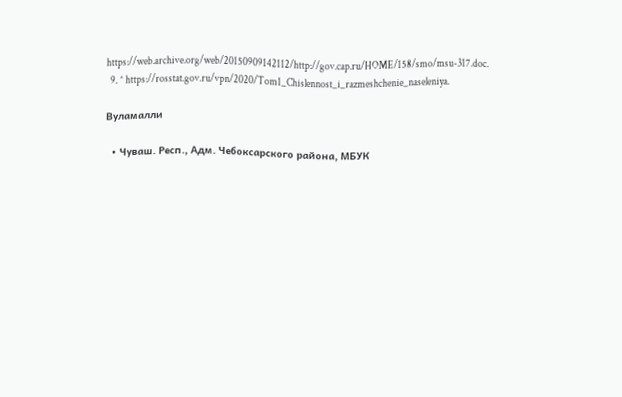https://web.archive.org/web/20150909142112/http://gov.cap.ru/HOME/158/smo/msu-317.doc.
  9. ^ https://rosstat.gov.ru/vpn/2020/Tom1_Chislennost_i_razmeshchenie_naseleniya.

Вуламалли

  • Чуваш. Респ., Адм. Чебоксарского района, МБУК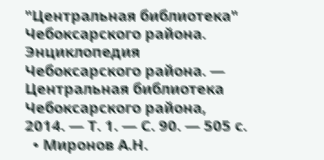"Центральная библиотека" Чебоксарского района. Энциклопедия Чебоксарского района. — Центральная библиотека Чебоксарского района, 2014. — Т. 1. — С. 90. — 505 с.
  • Миронов А.Н.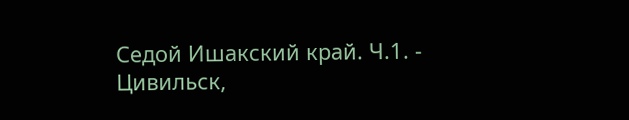Седой Ишакский край. Ч.1. - Цивильск,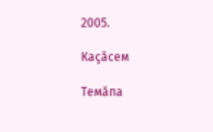2005.

Каҫӑсем

Темӑпа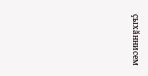ҫыхӑннисем